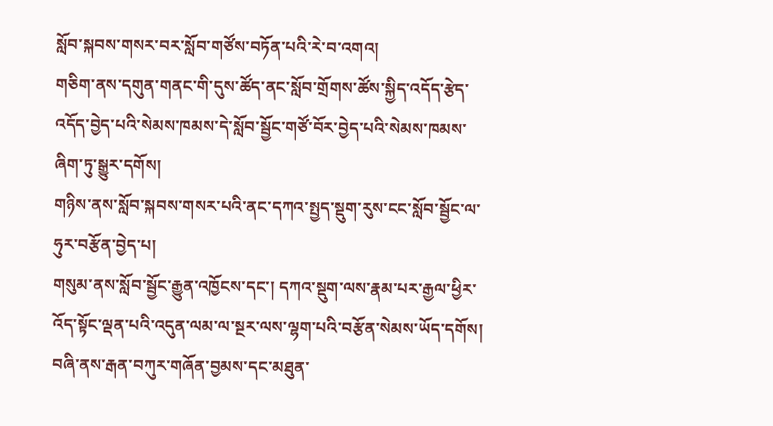སློབ་སྐབས་གསར་བར་སློབ་གཙོས་བཏོན་པའི་རེ་བ་འགའ།
གཅིག་ནས་དགུན་གནང་གི་དུས་ཚོད་ནང་སློབ་གྲོགས་ཚོས་སྐྱིད་འདོད་རྩེད་འདོད་བྱེད་པའི་སེམས་ཁམས་དེ་སློབ་སྦྱོང་གཙོ་བོར་བྱེད་པའི་སེམས་ཁམས་ཞིག་ཏུ་སྒྱུར་དགོས།
གཉིས་ནས་སློབ་སྐབས་གསར་པའི་ནང་དཀའ་སྤྱད་སྡུག་རུས་ངང་སློབ་སྦྱོང་ལ་ཧུར་བརྩོན་བྱེད་པ།
གསུམ་ནས་སློབ་སྦྱོང་རྒྱུན་འཁྱོངས་དང་། དཀའ་སྡུག་ལས་རྣམ་པར་རྒྱལ་ཕྱིར་འོད་སྟོང་ལྡན་པའི་འདུན་ལམ་ལ་སྔར་ལས་ལྷག་པའི་བརྩོན་སེམས་ཡོད་དགོས།
བཞི་ནས་རྒན་བཀུར་གཞོན་བྱམས་དང་མཐུན་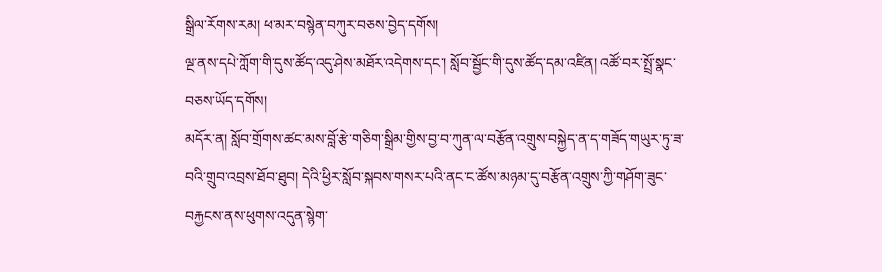སྒྲིལ་རོགས་རམ། ཕ་མར་བསྙེན་བཀུར་བཅས་བྱེད་དགོས།
ལྔ་ནས་དཔེ་ཀློག་གི་དུས་ཚོད་འདུ་ཤེས་མཐོར་འདེགས་དང་། སློབ་སྦྱོང་གི་དུས་ཚོད་དམ་འཛིན། འཚོ་བར་སྤྲོ་སྣང་བཅས་ཡོད་དགོས།
མདོར་ན། སློབ་གྲོགས་ཚང་མས་བློ་རྩེ་གཅིག་སྒྲིམ་གྱིས་བྱ་བ་ཀུན་ལ་བརྩོན་འགྲུས་བསྐྱེད་ན་ད་གཟོད་གཡུར་ཏུ་ཟ་བའི་གྲུབ་འབྲས་ཐོབ་ཐུབ། དེའི་ཕྱིར་སློབ་སྐབས་གསར་པའི་ནང་ང་ཚོས་མཉམ་དུ་བརྩོན་འགྲུས་ཀྱི་གཤོག་ཟུང་བརྐྱངས་ནས་ཕུགས་འདུན་སྙེག་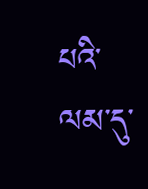པའི་ལམ་དུ་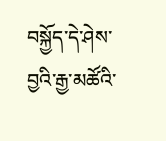བསྐྱོད་དེ་ཤེས་བྱའི་རྒྱ་མཚོའི་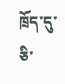ཁྲོད་དུ་ཅི་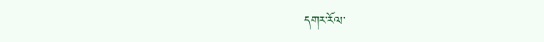དགར་རོལ་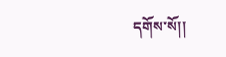དགོས་སོ།།